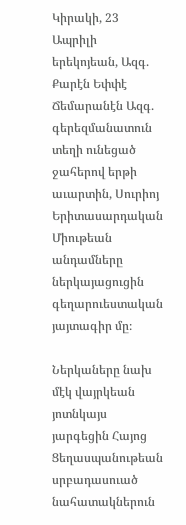Կիրակի, 23 Ապրիլի երեկոյեան, Ազգ. Քարէն Եփփէ Ճեմարանէն Ազգ. գերեզմանատուն տեղի ունեցած ջահերով երթի աւարտին, Սուրիոյ Երիտասարդական Միութեան անդամները ներկայացուցին գեղարուեստական յայտագիր մը։

Ներկաները նախ մէկ վայրկեան յոտնկայս յարգեցին Հայոց Ցեղասպանութեան սրբադասուած նահատակներուն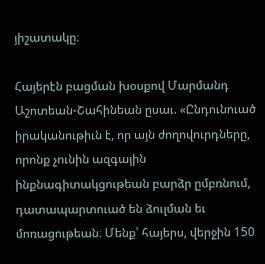յիշատակը։

Հայերէն բացման խօսքով Մարմանդ Աշոտեան-Շահինեան ըսաւ. «Ընդունուած իրականութիւն է, որ այն ժողովուրդները, որոնք չունին ազգային ինքնագիտակցութեան բարձր ըմբռնում, դատապարտուած են ձուլման եւ մոռացութեան։ Մենք՝ հայերս, վերջին 150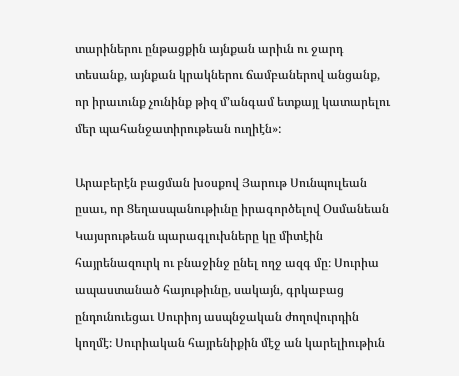տարիներու ընթացքին այնքան արիւն ու ջարդ տեսանք, այնքան կրակներու ճամբաներով անցանք, որ իրաւունք չունինք թիզ մ՚անգամ ետքայլ կատարելու մեր պահանջատիրութեան ուղիէն»:

Արաբերէն բացման խօսքով Յարութ Սունպուլեան ըսաւ, որ Ցեղասպանութիւնը իրագործելով Օսմանեան Կայսրութեան պարագլուխները կը միտէին հայրենազուրկ ու բնաջինջ ընել ողջ ազգ մը։ Սուրիա ապաստանած հայութիւնը, սակայն, գրկաբաց ընդունուեցաւ Սուրիոյ ասպնջական ժողովուրդին կողմէ։ Սուրիական հայրենիքին մէջ ան կարելիութիւն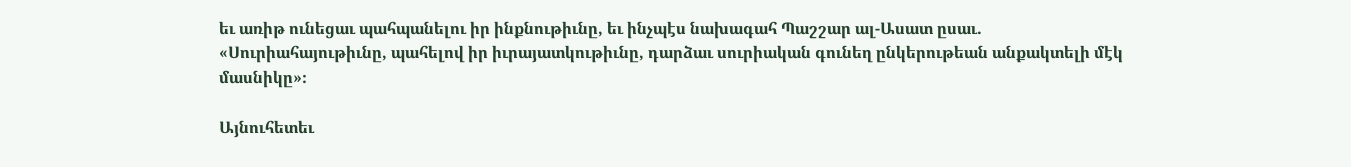եւ առիթ ունեցաւ պահպանելու իր ինքնութիւնը, եւ ինչպէս նախագահ Պաշշար ալ-Ասատ ըսաւ. «Սուրիահայութիւնը, պահելով իր իւրայատկութիւնը, դարձաւ սուրիական գունեղ ընկերութեան անքակտելի մէկ մասնիկը»։

Այնուհետեւ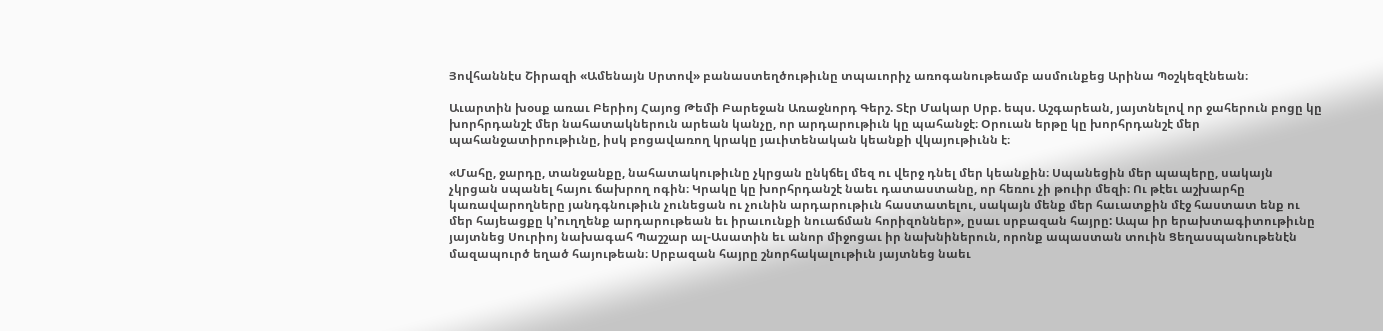Յովհաննէս Շիրազի «Ամենայն Սրտով» բանաստեղծութիւնը տպաւորիչ առոգանութեամբ ասմունքեց Արինա Պօշկեզէնեան։

Աւարտին խօսք առաւ Բերիոյ Հայոց Թեմի Բարեջան Առաջնորդ Գերշ. Տէր Մակար Սրբ. եպս. Աշգարեան, յայտնելով որ ջահերուն բոցը կը խորհրդանշէ մեր նահատակներուն արեան կանչը, որ արդարութիւն կը պահանջէ։ Օրուան երթը կը խորհրդանշէ մեր պահանջատիրութիւնը, իսկ բոցավառող կրակը յաւիտենական կեանքի վկայութիւնն է։

«Մահը, ջարդը, տանջանքը, նահատակութիւնը չկրցան ընկճել մեզ ու վերջ դնել մեր կեանքին։ Սպանեցին մեր պապերը, սակայն չկրցան սպանել հայու ճախրող ոգին։ Կրակը կը խորհրդանշէ նաեւ դատաստանը, որ հեռու չի թուիր մեզի։ Ու թէեւ աշխարհը կառավարողները յանդգնութիւն չունեցան ու չունին արդարութիւն հաստատելու, սակայն մենք մեր հաւատքին մէջ հաստատ ենք ու մեր հայեացքը կ՚ուղղենք արդարութեան եւ իրաւունքի նուաճման հորիզոններ», ըսաւ սրբազան հայրը: Ապա իր երախտագիտութիւնը յայտնեց Սուրիոյ նախագահ Պաշշար ալ-Ասատին եւ անոր միջոցաւ իր նախնիներուն, որոնք ապաստան տուին Ցեղասպանութենէն մազապուրծ եղած հայութեան։ Սրբազան հայրը շնորհակալութիւն յայտնեց նաեւ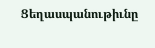Ցեղասպանութիւնը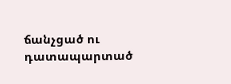ճանչցած ու դատապարտած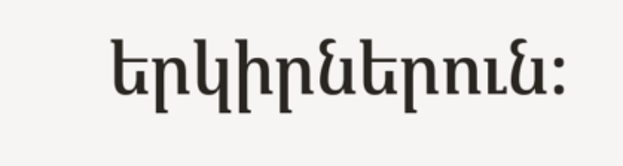երկիրներուն։